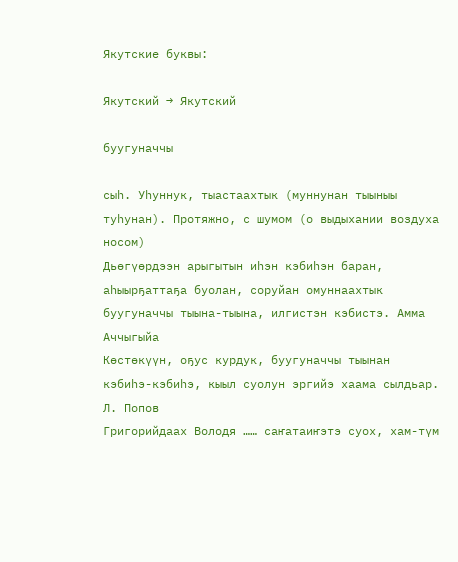Якутские буквы:

Якутский → Якутский

буугуначчы

сыһ. Уһуннук, тыастаахтык (муннунан тыыныы туһунан). Протяжно, с шумом (о выдыхании воздуха носом)
Дьөгүөрдээн арыгытын иһэн кэбиһэн баран, аһыырҕаттаҕа буолан, соруйан омуннаахтык буугуначчы тыына-тыына, илгистэн кэбистэ. Амма Аччыгыйа
Көстөкүүн, оҕус курдук, буугуначчы тыынан кэбиһэ-кэбиһэ, кыыл суолун эргийэ хаама сылдьар. Л. Попов
Григорийдаах Володя …… саҥатаиҥэтэ суох, хам-түм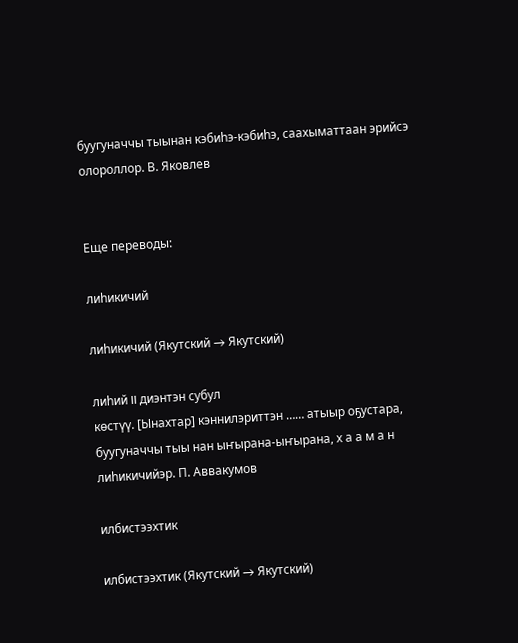буугуначчы тыынан кэбиһэ-кэбиһэ, саахыматтаан эрийсэ олороллор. В. Яковлев


Еще переводы:

лиһикичий

лиһикичий (Якутский → Якутский)

лиһий II диэнтэн субул
көстүү. [Ынахтар] кэннилэриттэн …… атыыр оҕустара, буугуначчы тыы нан ыҥырана-ыҥырана, х а а м а н лиһикичийэр. П. Аввакумов

илбистээхтик

илбистээхтик (Якутский → Якутский)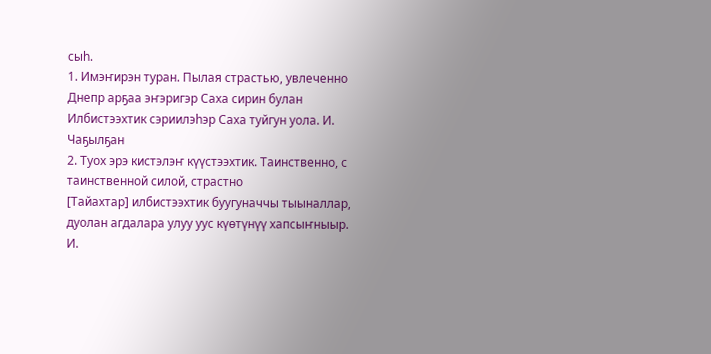сыһ.
1. Имэҥирэн туран. Пылая страстью, увлеченно
Днепр арҕаа эҥэригэр Саха сирин булан Илбистээхтик сэриилэһэр Саха туйгун уола. И. Чаҕылҕан
2. Туох эрэ кистэлэҥ күүстээхтик. Таинственно, с таинственной силой, страстно
[Тайахтар] илбистээхтик буугуначчы тыыналлар, дуолан агдалара улуу уус күөтүнүү хапсыҥныыр. И.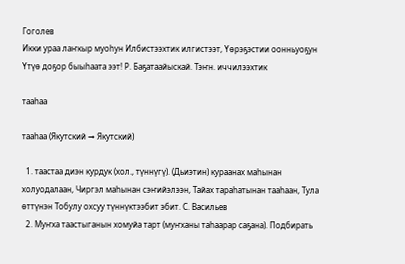Гоголев
Икки ураа лаҥкыр муоһун Илбистээхтик илгистээт, Үөрэҕэстии оонньуоҕун Үтүө доҕор быыһаата ээт! Р. Баҕатаайыскай. Тэҥн. иччилээхтик

тааһаа

тааһаа (Якутский → Якутский)

  1. таастаа диэн курдук (хол., түннүгү). (Дьиэтин) кураанах маһынан холуодалаан, Чиргэл маһынан сэҥийэлээн, Тайах тараһатынан тааһаан, Тула өттүнэн Тобулу охсуу түннүктээбит эбит. С. Васильев
  2. Муҥха таастыганын хомуйа тарт (муҥханы таһаарар саҕана). Подбирать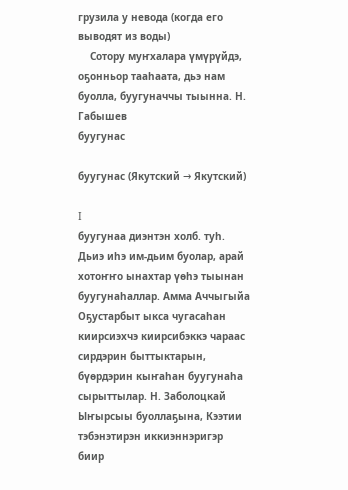грузила у невода (когда его выводят из воды)
    Сотору муҥхалара үмүрүйдэ, оҕонньор тааһаата, дьэ нам буолла, буугуначчы тыынна. Н. Габышев
буугунас

буугунас (Якутский → Якутский)

I
буугунаа диэнтэн холб. туһ. Дьиэ иһэ им-дьим буолар, арай хотоҥҥо ынахтар үөһэ тыынан буугунаһаллар. Амма Аччыгыйа
Оҕустарбыт ыкса чугасаһан киирсиэхчэ киирсибэккэ чараас сирдэрин быттыктарын, бүөрдэрин кыҥаһан буугунаһа сырыттылар. Н. Заболоцкай
Ыҥырсыы буоллаҕына, Кээтии тэбэнэтирэн иккиэннэригэр биир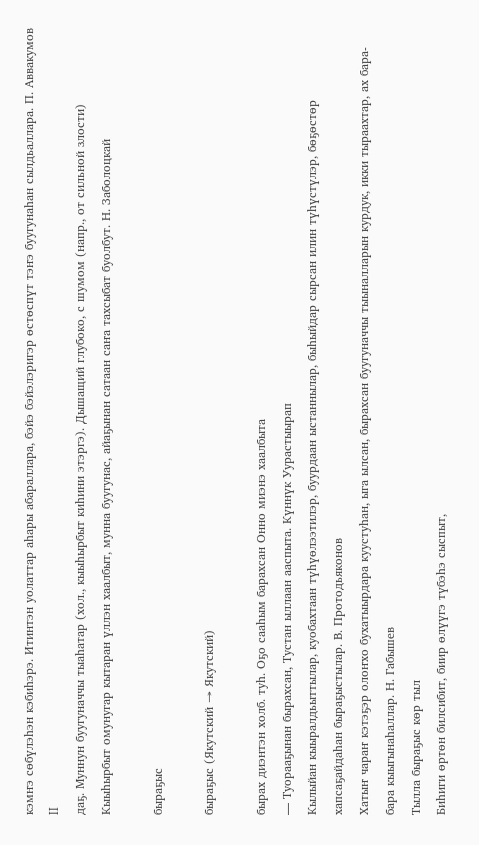кэмҥэ сөбүлэһэн кэбиһэрэ. Итинтэн уолаттар аһары абараллара, бэйэ бэйэлэригэр өстөспүт тэҥэ буугунаһан сылдьаллара. П. Аввакумов
II
даҕ. Муннун буугуначчы тыаһатар (хол., кыыһырбыт киһини этэргэ). Дышащий глубоко, с шумом (напр., от сильной злости)
Кыыһырбыт омунугар кытаран үллэн хаалбыт, мунна буугунас, айаҕынан сатаан саҥа тахсыбат буолбут. Н. Заболоцкай

быраҕыс

быраҕыс (Якутский → Якутский)

бырах диэнтэн холб. туһ. Оҕо сааһым барахсан Онно миэнэ хаалбыта
— Туорааҕынан бырахсан, Тустан ыллаан ааспыта. Күннүк Уурастыырап
Кылыйан кыыралдьыттылар, куобахтаан түһүөлээтилэр, буурдаан ыстаннылар, быһыйдар сырсан илин түһүстүлэр, бөҕөстөр хапсаҕайдаһан быраҕыстылар. В. Протодьяконов
Хатыҥ чараҥ кэтэҕэр олоҥхо бухатыырдара куустуһан, ыга ылсан, бырахсан буугуначчы тыыналларын курдук, икки тыраахтар, ах бара-бара кыыгынаһаллар. Н. Габышев
Тылла быраҕыс көр тыл
Биһиги өртөн билсибит, биир өлүүгэ түбэһэ сыспыт,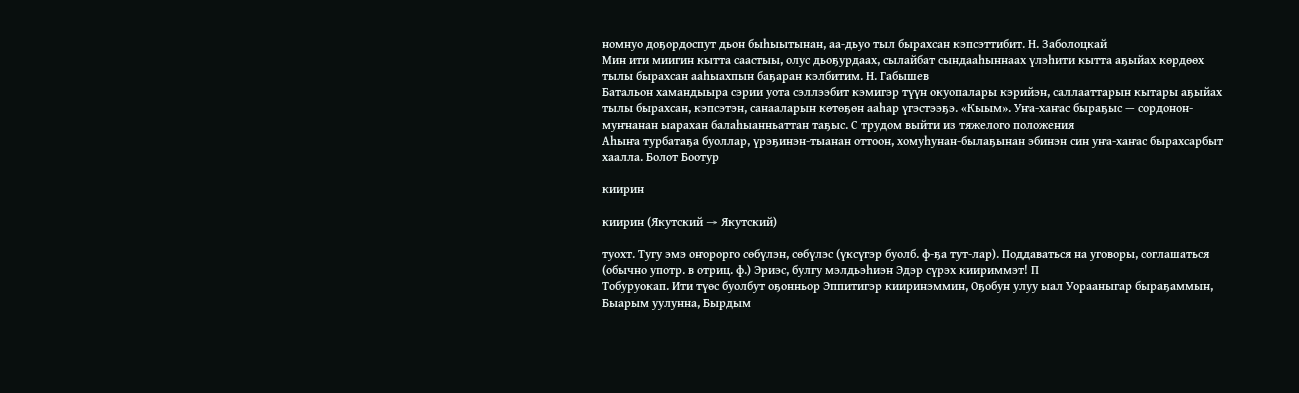номнуо доҕордоспут дьон быһыытынан, аа-дьуо тыл бырахсан кэпсэттибит. Н. Заболоцкай
Мин ити миигин кытта саастыы, олус дьоҕурдаах, сылайбат сындааһыннаах үлэһити кытта аҕыйах көрдөөх тылы бырахсан ааһыахпын баҕаран кэлбитим. Н. Габышев
Батальон хамандыыра сэрии уота сэллээбит кэмигэр түүн окуопалары кэрийэн, саллааттарын кытары аҕыйах тылы бырахсан, кэпсэтэн, санааларын көтөҕөн ааһар үгэстээҕэ. «Кыым». Уҥа-хаҥас быраҕыс — сордонон-муҥнанан ыарахан балаһыанньаттан таҕыс. С трудом выйти из тяжелого положения
Аһыҥа турбатаҕа буоллар, үрэҕинэн-тыанан оттоон, хомуһунан-былаҕынан эбинэн син уҥа-хаҥас бырахсарбыт хаалла. Болот Боотур

киирин

киирин (Якутский → Якутский)

туохт. Тугу эмэ оҥорорго сөбүлэн, сөбүлэс (үксүгэр буолб. ф-ҕа тут-лар). Поддаваться на уговоры, соглашаться (обычно употр. в отриц. ф.) Эриэс, булгу мэлдьэһиэн Эдэр сүрэх киириммэт! П
Тобуруокап. Ити түөс буолбут оҕонньор Эппитигэр кииринэммин, Оҕобун улуу ыал Уорааныгар быраҕаммын, Быарым уулунна, Бырдым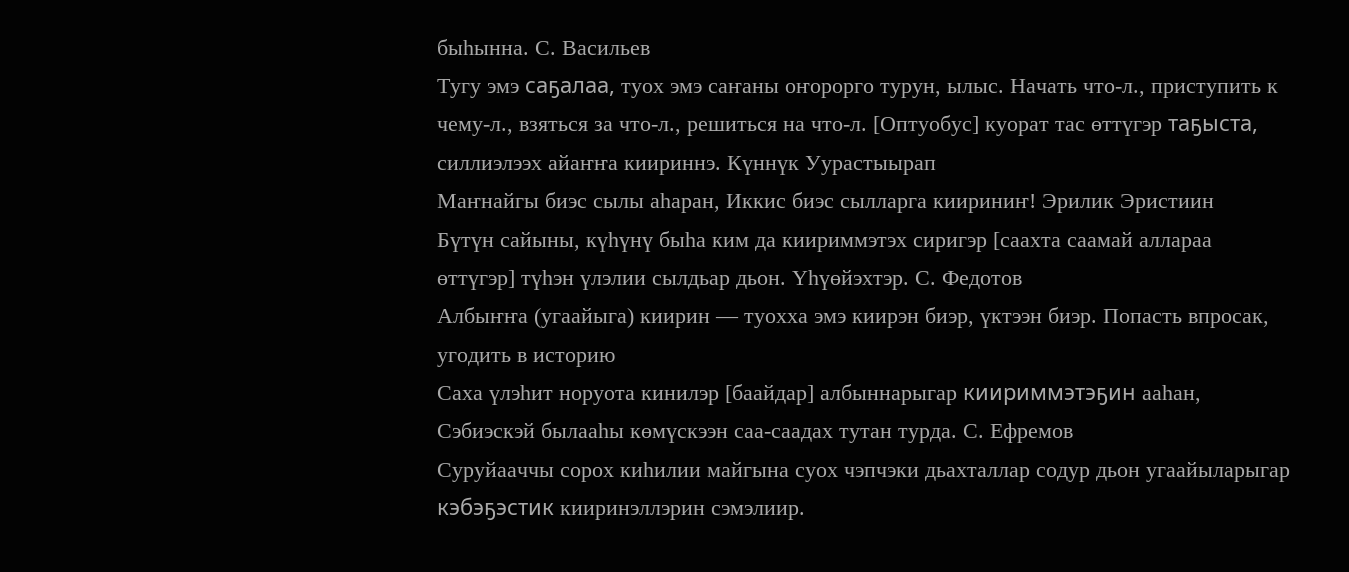быһынна. С. Васильев
Тугу эмэ саҕалаа, туох эмэ саҥаны оҥорорго турун, ылыс. Начать что-л., приступить к чему-л., взяться за что-л., решиться на что-л. [Оптуобус] куорат тас өттүгэр таҕыста, силлиэлээх айаҥҥа киириннэ. Күннүк Уурастыырап
Маҥнайгы биэс сылы аһаран, Иккис биэс сылларга киириниҥ! Эрилик Эристиин
Бүтүн сайыны, күһүнү быһа ким да киириммэтэх сиригэр [саахта саамай аллараа өттүгэр] түһэн үлэлии сылдьар дьон. Үһүөйэхтэр. С. Федотов
Албыҥҥа (угаайыга) киирин — туохха эмэ киирэн биэр, үктээн биэр. Попасть впросак, угодить в историю
Саха үлэһит норуота кинилэр [баайдар] албыннарыгар киириммэтэҕин ааһан, Сэбиэскэй былааһы көмүскээн саа-саадах тутан турда. С. Ефремов
Суруйааччы сорох киһилии майгына суох чэпчэки дьахталлар содур дьон угаайыларыгар кэбэҕэстик кииринэллэрин сэмэлиир.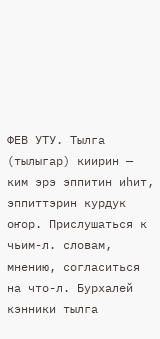ФЕВ УТУ. Тылга (тылыгар) киирин — ким эрэ эппитин иһит, эппиттэрин курдук оҥор. Прислушаться к чьим-л. словам, мнению, согласиться на что-л. Бурхалей кэнники тылга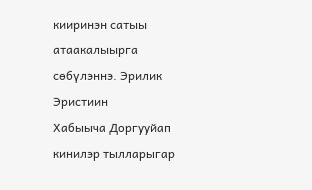кииринэн сатыы атаакалыырга сөбүлэннэ. Эрилик Эристиин
Хабыыча Доргууйап кинилэр тылларыгар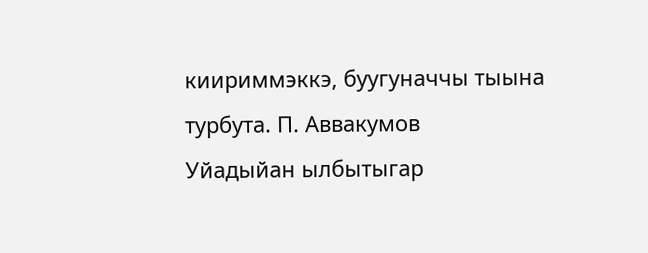киириммэккэ, буугуначчы тыына турбута. П. Аввакумов
Уйадыйан ылбытыгар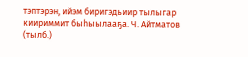тэптэрэн, ийэм биригэдьиир тылыгар киириммит быһыылааҕа. Ч. Айтматов (тылб.)